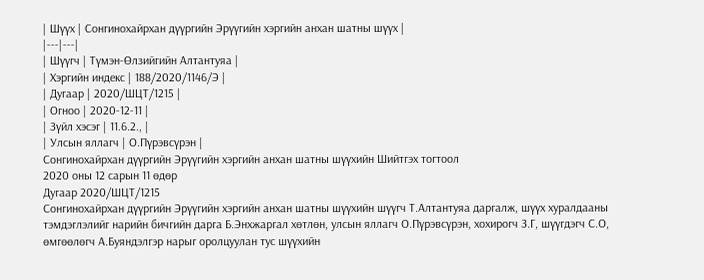| Шүүх | Сонгинохайрхан дүүргийн Эрүүгийн хэргийн анхан шатны шүүх |
|---|---|
| Шүүгч | Түмэн-Өлзийгийн Алтантуяа |
| Хэргийн индекс | 188/2020/1146/Э |
| Дугаар | 2020/ШЦТ/1215 |
| Огноо | 2020-12-11 |
| Зүйл хэсэг | 11.6.2., |
| Улсын яллагч | О.Пүрэвсүрэн |
Сонгинохайрхан дүүргийн Эрүүгийн хэргийн анхан шатны шүүхийн Шийтгэх тогтоол
2020 оны 12 сарын 11 өдөр
Дугаар 2020/ШЦТ/1215
Сонгинохайрхан дүүргийн Эрүүгийн хэргийн анхан шатны шүүхийн шүүгч Т.Алтантуяа даргалж, шүүх хуралдааны тэмдэглэлийг нарийн бичгийн дарга Б.Энхжаргал хөтлөн, улсын яллагч О.Пүрэвсүрэн, хохирогч З.Г, шүүгдэгч С.О, өмгөөлөгч А.Буяндэлгэр нарыг оролцуулан тус шүүхийн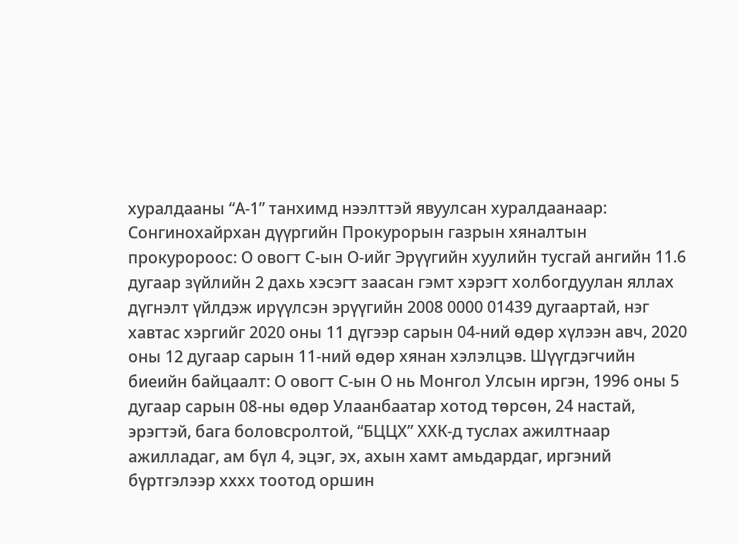хуралдааны “А-1” танхимд нээлттэй явуулсан хуралдаанаар: Сонгинохайрхан дүүргийн Прокурорын газрын хяналтын прокуророос: О овогт С-ын О-ийг Эрүүгийн хуулийн тусгай ангийн 11.6 дугаар зүйлийн 2 дахь хэсэгт заасан гэмт хэрэгт холбогдуулан яллах дүгнэлт үйлдэж ирүүлсэн эрүүгийн 2008 0000 01439 дугаартай, нэг хавтас хэргийг 2020 оны 11 дүгээр сарын 04-ний өдөр хүлээн авч, 2020 оны 12 дугаар сарын 11-ний өдөр хянан хэлэлцэв. Шүүгдэгчийн биеийн байцаалт: О овогт С-ын О нь Монгол Улсын иргэн, 1996 оны 5 дугаар сарын 08-ны өдөр Улаанбаатар хотод төрсөн, 24 настай, эрэгтэй, бага боловсролтой, “БЦЦХ” ХХК-д туслах ажилтнаар ажилладаг, ам бүл 4, эцэг, эх, ахын хамт амьдардаг, иргэний бүртгэлээр хххх тоотод оршин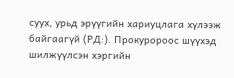суух, урьд эрүүгийн хариуцлага хүлээж байгаагүй (РД:). Прокуророос шүүхэд шилжүүлсэн хэргийн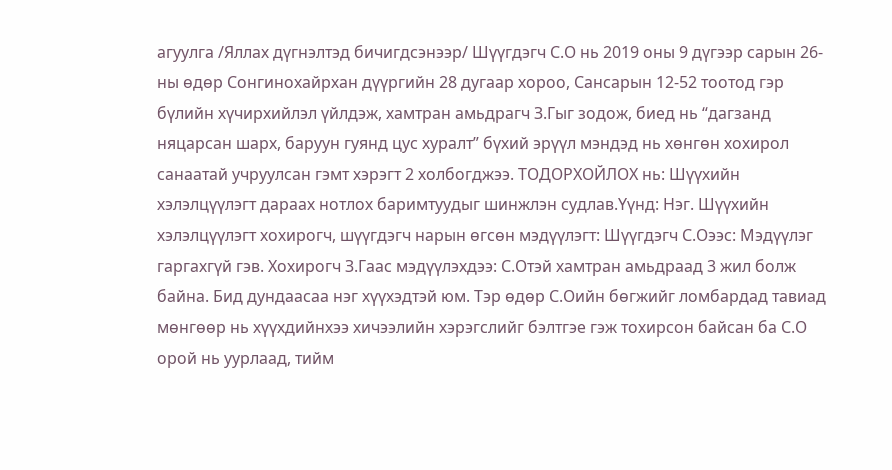агуулга /Яллах дүгнэлтэд бичигдсэнээр/ Шүүгдэгч С.О нь 2019 оны 9 дүгээр сарын 26-ны өдөр Сонгинохайрхан дүүргийн 28 дугаар хороо, Сансарын 12-52 тоотод гэр бүлийн хүчирхийлэл үйлдэж, хамтран амьдрагч З.Гыг зодож, биед нь “дагзанд няцарсан шарх, баруун гуянд цус хуралт” бүхий эрүүл мэндэд нь хөнгөн хохирол санаатай учруулсан гэмт хэрэгт 2 холбогджээ. ТОДОРХОЙЛОХ нь: Шүүхийн хэлэлцүүлэгт дараах нотлох баримтуудыг шинжлэн судлав.Үүнд: Нэг. Шүүхийн хэлэлцүүлэгт хохирогч, шүүгдэгч нарын өгсөн мэдүүлэгт: Шүүгдэгч С.Оээс: Мэдүүлэг гаргахгүй гэв. Хохирогч З.Гаас мэдүүлэхдээ: С.Отэй хамтран амьдраад 3 жил болж байна. Бид дундаасаа нэг хүүхэдтэй юм. Тэр өдөр С.Оийн бөгжийг ломбардад тавиад мөнгөөр нь хүүхдийнхээ хичээлийн хэрэгслийг бэлтгэе гэж тохирсон байсан ба С.О орой нь уурлаад, тийм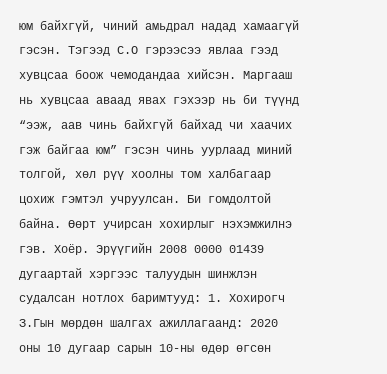юм байхгүй, чиний амьдрал надад хамаагүй гэсэн. Тэгээд С.О гэрээсээ явлаа гээд хувцсаа боож чемодандаа хийсэн. Маргааш нь хувцсаа аваад явах гэхээр нь би түүнд “ээж, аав чинь байхгүй байхад чи хаачих гэж байгаа юм” гэсэн чинь уурлаад миний толгой, хөл рүү хоолны том халбагаар цохиж гэмтэл учруулсан. Би гомдолтой байна. Өөрт учирсан хохирлыг нэхэмжилнэ гэв. Хоёр. Эрүүгийн 2008 0000 01439 дугаартай хэргээс талуудын шинжлэн судалсан нотлох баримтууд: 1. Хохирогч З.Гын мөрдөн шалгах ажиллагаанд: 2020 оны 10 дугаар сарын 10-ны өдөр өгсөн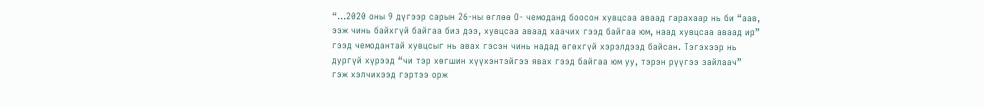“...2020 оны 9 дүгээр сарын 26-ны өглөө О- чемоданд боосон хувцсаа аваад гарахаар нь би “аав, ээж чинь байхгүй байгаа биз дээ, хувцсаа аваад хаачих гээд байгаа юм, наад хувцсаа аваад ир” гээд чемодантай хувцсыг нь авах гэсэн чинь надад өгөхгүй хэрэлдээд байсан. Тэгэхээр нь дургүй хүрээд “чи тэр хөгшин хүүхэнтэйгээ явах гээд байгаа юм уу, тэрэн рүүгээ зайлаач” гэж хэлчихээд гэртээ орж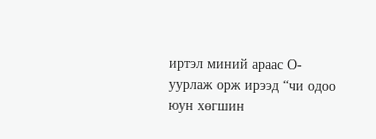иртэл миний араас О- уурлаж орж ирээд “чи одоо юун хөгшин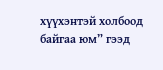хүүхэнтэй холбоод байгаа юм” гээд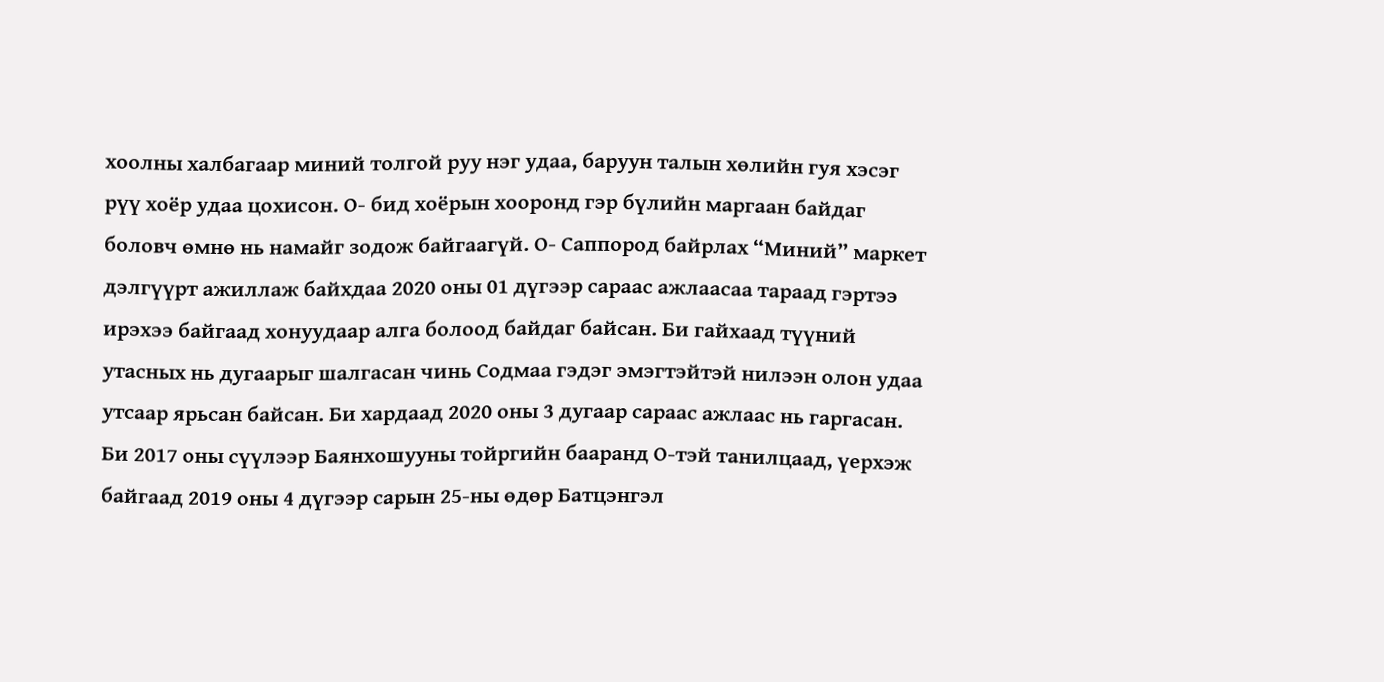хоолны халбагаар миний толгой руу нэг удаа, баруун талын хөлийн гуя хэсэг рүү хоёр удаа цохисон. О- бид хоёрын хооронд гэр бүлийн маргаан байдаг боловч өмнө нь намайг зодож байгаагүй. О- Саппород байрлах “Миний” маркет дэлгүүрт ажиллаж байхдаа 2020 оны 01 дүгээр сараас ажлаасаа тараад гэртээ ирэхээ байгаад хонуудаар алга болоод байдаг байсан. Би гайхаад түүний утасных нь дугаарыг шалгасан чинь Содмаа гэдэг эмэгтэйтэй нилээн олон удаа утсаар ярьсан байсан. Би хардаад 2020 оны 3 дугаар сараас ажлаас нь гаргасан. Би 2017 оны сүүлээр Баянхошууны тойргийн бааранд О-тэй танилцаад, үерхэж байгаад 2019 оны 4 дүгээр сарын 25-ны өдөр Батцэнгэл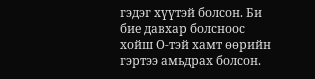гэдэг хүүтэй болсон. Би бие давхар болсноос хойш О-тэй хамт өөрийн гэртээ амьдрах болсон.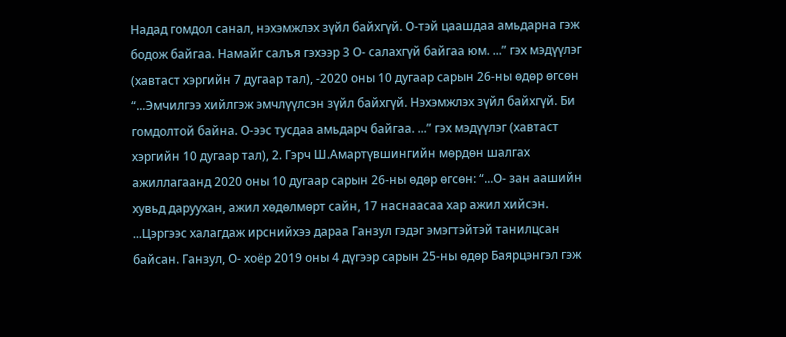Надад гомдол санал, нэхэмжлэх зүйл байхгүй. О-тэй цаашдаа амьдарна гэж бодож байгаа. Намайг салъя гэхээр 3 О- салахгүй байгаа юм. ...” гэх мэдүүлэг (хавтаст хэргийн 7 дугаар тал), -2020 оны 10 дугаар сарын 26-ны өдөр өгсөн “...Эмчилгээ хийлгэж эмчлүүлсэн зүйл байхгүй. Нэхэмжлэх зүйл байхгүй. Би гомдолтой байна. О-ээс тусдаа амьдарч байгаа. ...” гэх мэдүүлэг (хавтаст хэргийн 10 дугаар тал), 2. Гэрч Ш.Амартүвшингийн мөрдөн шалгах ажиллагаанд 2020 оны 10 дугаар сарын 26-ны өдөр өгсөн: “...О- зан аашийн хувьд даруухан, ажил хөдөлмөрт сайн, 17 наснаасаа хар ажил хийсэн. ...Цэргээс халагдаж ирснийхээ дараа Ганзул гэдэг эмэгтэйтэй танилцсан байсан. Ганзул, О- хоёр 2019 оны 4 дүгээр сарын 25-ны өдөр Баярцэнгэл гэж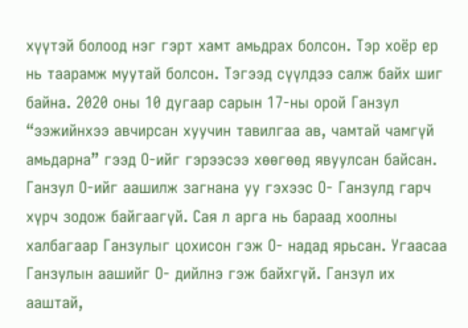хүүтэй болоод нэг гэрт хамт амьдрах болсон. Тэр хоёр ер нь таарамж муутай болсон. Тэгээд сүүлдээ салж байх шиг байна. 2020 оны 10 дугаар сарын 17-ны орой Ганзул “ээжийнхээ авчирсан хуучин тавилгаа ав, чамтай чамгүй амьдарна” гээд О-ийг гэрээсээ хөөгөөд явуулсан байсан. Ганзул О-ийг аашилж загнана уу гэхээс О- Ганзулд гарч хүрч зодож байгаагүй. Сая л арга нь бараад хоолны халбагаар Ганзулыг цохисон гэж О- надад ярьсан. Угаасаа Ганзулын аашийг О- дийлнэ гэж байхгүй. Ганзул их ааштай,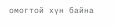омогтой хүн байна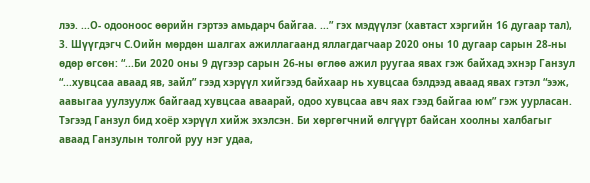лээ. ...О- одооноос өөрийн гэртээ амьдарч байгаа. ...” гэх мэдүүлэг (хавтаст хэргийн 16 дугаар тал), 3. Шүүгдэгч С.Оийн мөрдөн шалгах ажиллагаанд яллагдагчаар 2020 оны 10 дугаар сарын 28-ны өдөр өгсөн: “...Би 2020 оны 9 дүгээр сарын 26-ны өглөө ажил руугаа явах гэж байхад эхнэр Ганзул “...хувцсаа аваад яв, зайл” гээд хэрүүл хийгээд байхаар нь хувцсаа бэлдээд аваад явах гэтэл “ээж, аавыгаа уулзуулж байгаад хувцсаа аваарай, одоо хувцсаа авч яах гээд байгаа юм” гэж уурласан. Тэгээд Ганзул бид хоёр хэрүүл хийж эхэлсэн. Би хөргөгчний өлгүүрт байсан хоолны халбагыг аваад Ганзулын толгой руу нэг удаа,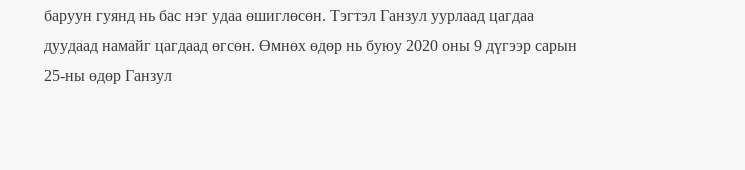баруун гуянд нь бас нэг удаа өшиглөсөн. Тэгтэл Ганзул уурлаад цагдаа дуудаад намайг цагдаад өгсөн. Өмнөх өдөр нь буюу 2020 оны 9 дүгээр сарын 25-ны өдөр Ганзул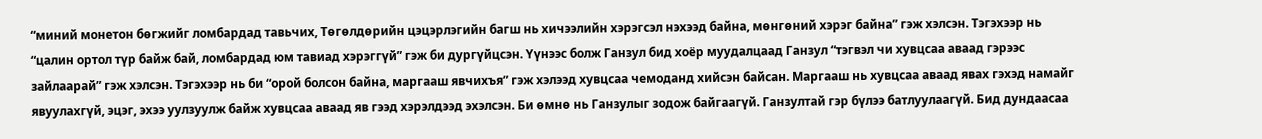“миний монетон бөгжийг ломбардад тавьчих, Төгөлдөрийн цэцэрлэгийн багш нь хичээлийн хэрэгсэл нэхээд байна, мөнгөний хэрэг байна” гэж хэлсэн. Тэгэхээр нь “цалин ортол түр байж бай, ломбардад юм тавиад хэрэггүй” гэж би дургүйцсэн. Үүнээс болж Ганзул бид хоёр муудалцаад Ганзул “тэгвэл чи хувцсаа аваад гэрээс зайлаарай” гэж хэлсэн. Тэгэхээр нь би “орой болсон байна, маргааш явчихъя” гэж хэлээд хувцсаа чемоданд хийсэн байсан. Маргааш нь хувцсаа аваад явах гэхэд намайг явуулахгүй, эцэг, эхээ уулзуулж байж хувцсаа аваад яв гээд хэрэлдээд эхэлсэн. Би өмнө нь Ганзулыг зодож байгаагүй. Ганзултай гэр бүлээ батлуулаагүй. Бид дундаасаа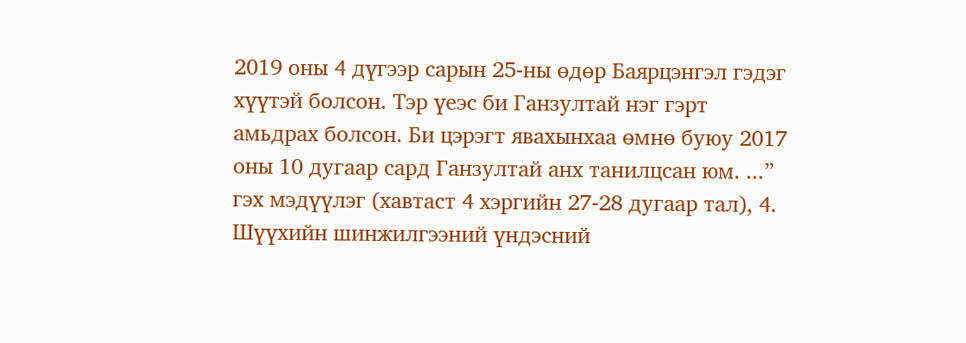2019 оны 4 дүгээр сарын 25-ны өдөр Баярцэнгэл гэдэг хүүтэй болсон. Тэр үеэс би Ганзултай нэг гэрт амьдрах болсон. Би цэрэгт явахынхаа өмнө буюу 2017 оны 10 дугаар сард Ганзултай анх танилцсан юм. ...” гэх мэдүүлэг (хавтаст 4 хэргийн 27-28 дугаар тал), 4. Шүүхийн шинжилгээний үндэсний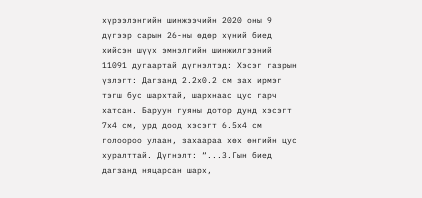хүрээлэнгийн шинжээчийн 2020 оны 9 дүгээр сарын 26-ны өдөр хүний биед хийсэн шүүх эмнэлгийн шинжилгээний 11091 дугаартай дүгнэлтэд: Хэсэг газрын үзлэгт: Дагзанд 2.2х0.2 см зах ирмэг тэгш бус шархтай, шархнаас цус гарч хатсан. Баруун гуяны дотор дунд хэсэгт 7х4 см, урд доод хэсэгт 6.5х4 см голоороо улаан, захаараа хөх өнгийн цус хуралттай. Дүгнэлт: “...З.Гын биед дагзанд няцарсан шарх,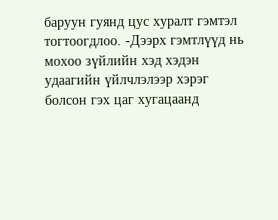баруун гуянд цус хуралт гэмтэл тогтоогдлоо. -Дээрх гэмтлүүд нь мохоо зүйлийн хэд хэдэн удаагийн үйлчлэлээр хэрэг болсон гэх цаг хугацаанд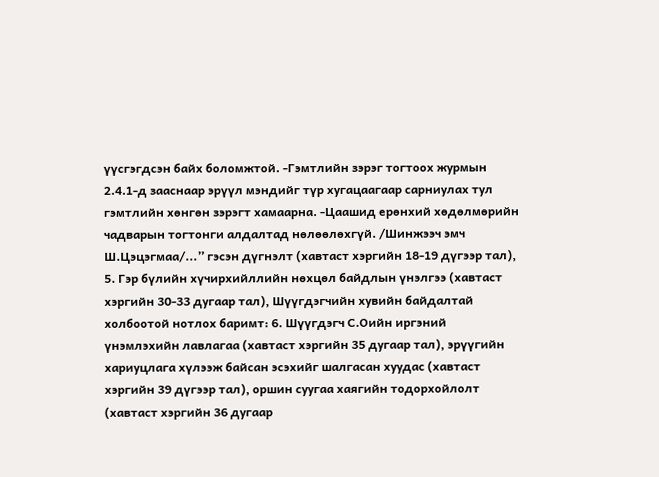үүсгэгдсэн байх боломжтой. -Гэмтлийн зэрэг тогтоох журмын 2.4.1-д зааснаар эрүүл мэндийг түр хугацаагаар сарниулах тул гэмтлийн хөнгөн зэрэгт хамаарна. -Цаашид ерөнхий хөдөлмөрийн чадварын тогтонги алдалтад нөлөөлөхгүй. /Шинжээч эмч Ш.Цэцэгмаа/...” гэсэн дүгнэлт (хавтаст хэргийн 18-19 дүгээр тал), 5. Гэр бүлийн хүчирхийллийн нөхцөл байдлын үнэлгээ (хавтаст хэргийн 30-33 дугаар тал), Шүүгдэгчийн хувийн байдалтай холбоотой нотлох баримт: 6. Шүүгдэгч С.Оийн иргэний үнэмлэхийн лавлагаа (хавтаст хэргийн 35 дугаар тал), эрүүгийн хариуцлага хүлээж байсан эсэхийг шалгасан хуудас (хавтаст хэргийн 39 дүгээр тал), оршин суугаа хаягийн тодорхойлолт (хавтаст хэргийн 36 дугаар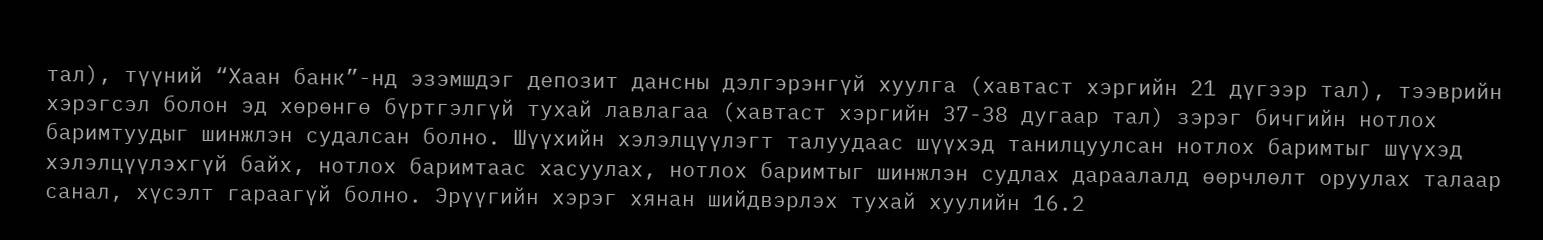тал), түүний “Хаан банк”-нд эзэмшдэг депозит дансны дэлгэрэнгүй хуулга (хавтаст хэргийн 21 дүгээр тал), тээврийн хэрэгсэл болон эд хөрөнгө бүртгэлгүй тухай лавлагаа (хавтаст хэргийн 37-38 дугаар тал) зэрэг бичгийн нотлох баримтуудыг шинжлэн судалсан болно. Шүүхийн хэлэлцүүлэгт талуудаас шүүхэд танилцуулсан нотлох баримтыг шүүхэд хэлэлцүүлэхгүй байх, нотлох баримтаас хасуулах, нотлох баримтыг шинжлэн судлах дараалалд өөрчлөлт оруулах талаар санал, хүсэлт гараагүй болно. Эрүүгийн хэрэг хянан шийдвэрлэх тухай хуулийн 16.2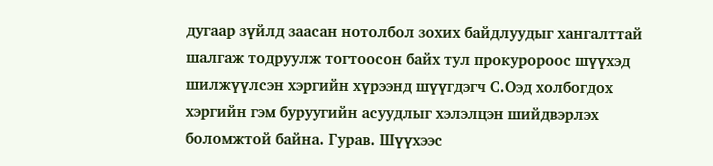дугаар зүйлд заасан нотолбол зохих байдлуудыг хангалттай шалгаж тодруулж тогтоосон байх тул прокуророос шүүхэд шилжүүлсэн хэргийн хүрээнд шүүгдэгч С.Оэд холбогдох хэргийн гэм буруугийн асуудлыг хэлэлцэн шийдвэрлэх боломжтой байна. Гурав. Шүүхээс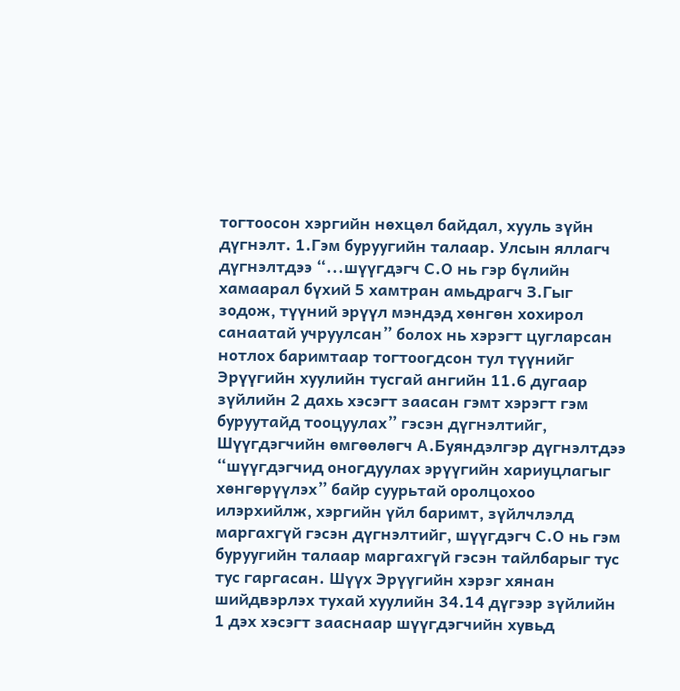тогтоосон хэргийн нөхцөл байдал, хууль зүйн дүгнэлт. 1.Гэм буруугийн талаар. Улсын яллагч дүгнэлтдээ “...шүүгдэгч С.О нь гэр бүлийн хамаарал бүхий 5 хамтран амьдрагч З.Гыг зодож, түүний эрүүл мэндэд хөнгөн хохирол санаатай учруулсан” болох нь хэрэгт цугларсан нотлох баримтаар тогтоогдсон тул түүнийг Эрүүгийн хуулийн тусгай ангийн 11.6 дугаар зүйлийн 2 дахь хэсэгт заасан гэмт хэрэгт гэм буруутайд тооцуулах” гэсэн дүгнэлтийг, Шүүгдэгчийн өмгөөлөгч А.Буяндэлгэр дүгнэлтдээ “шүүгдэгчид оногдуулах эрүүгийн хариуцлагыг хөнгөрүүлэх” байр суурьтай оролцохоо илэрхийлж, хэргийн үйл баримт, зүйлчлэлд маргахгүй гэсэн дүгнэлтийг, шүүгдэгч С.О нь гэм буруугийн талаар маргахгүй гэсэн тайлбарыг тус тус гаргасан. Шүүх Эрүүгийн хэрэг хянан шийдвэрлэх тухай хуулийн 34.14 дүгээр зүйлийн 1 дэх хэсэгт зааснаар шүүгдэгчийн хувьд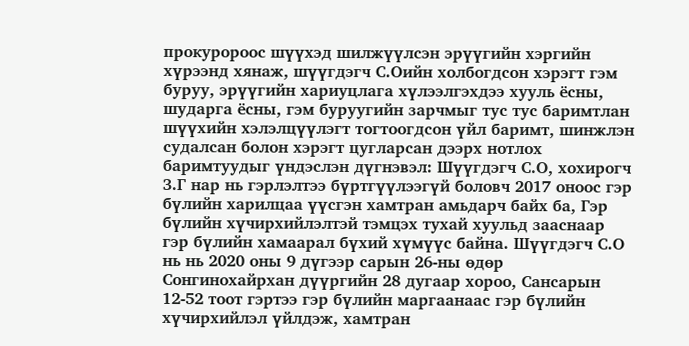прокуророос шүүхэд шилжүүлсэн эрүүгийн хэргийн хүрээнд хянаж, шүүгдэгч С.Оийн холбогдсон хэрэгт гэм буруу, эрүүгийн хариуцлага хүлээлгэхдээ хууль ёсны, шударга ёсны, гэм буруугийн зарчмыг тус тус баримтлан шүүхийн хэлэлцүүлэгт тогтоогдсон үйл баримт, шинжлэн судалсан болон хэрэгт цугларсан дээрх нотлох баримтуудыг үндэслэн дүгнэвэл: Шүүгдэгч С.О, хохирогч З.Г нар нь гэрлэлтээ бүртгүүлээгүй боловч 2017 оноос гэр бүлийн харилцаа үүсгэн хамтран амьдарч байх ба, Гэр бүлийн хүчирхийлэлтэй тэмцэх тухай хуульд зааснаар гэр бүлийн хамаарал бүхий хүмүүс байна. Шүүгдэгч С.О нь нь 2020 оны 9 дүгээр сарын 26-ны өдөр Сонгинохайрхан дүүргийн 28 дугаар хороо, Сансарын 12-52 тоот гэртээ гэр бүлийн маргаанаас гэр бүлийн хүчирхийлэл үйлдэж, хамтран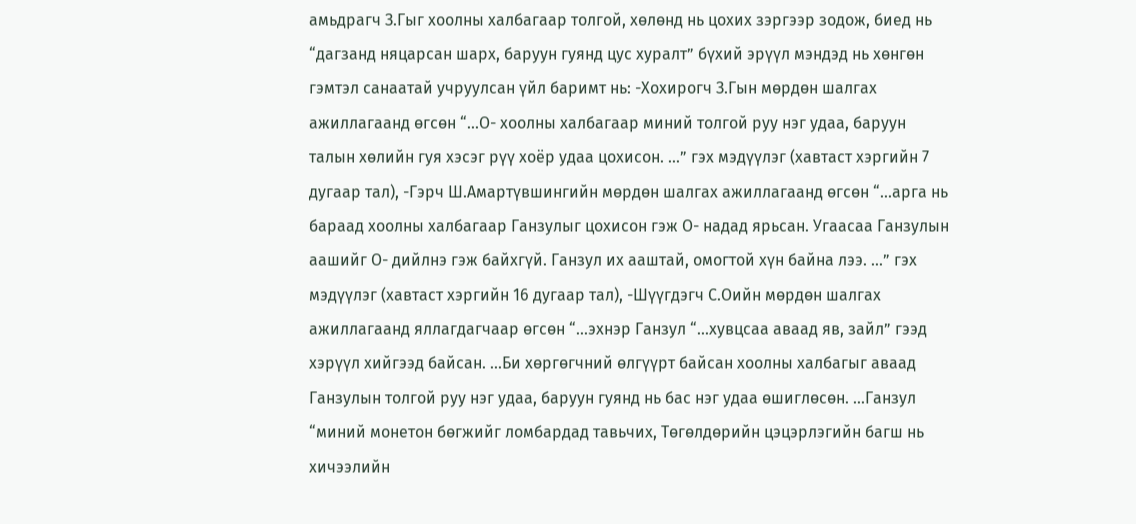амьдрагч З.Гыг хоолны халбагаар толгой, хөлөнд нь цохих зэргээр зодож, биед нь “дагзанд няцарсан шарх, баруун гуянд цус хуралт” бүхий эрүүл мэндэд нь хөнгөн гэмтэл санаатай учруулсан үйл баримт нь: -Хохирогч З.Гын мөрдөн шалгах ажиллагаанд өгсөн “...О- хоолны халбагаар миний толгой руу нэг удаа, баруун талын хөлийн гуя хэсэг рүү хоёр удаа цохисон. ...” гэх мэдүүлэг (хавтаст хэргийн 7 дугаар тал), -Гэрч Ш.Амартүвшингийн мөрдөн шалгах ажиллагаанд өгсөн “...арга нь бараад хоолны халбагаар Ганзулыг цохисон гэж О- надад ярьсан. Угаасаа Ганзулын аашийг О- дийлнэ гэж байхгүй. Ганзул их ааштай, омогтой хүн байна лээ. ...” гэх мэдүүлэг (хавтаст хэргийн 16 дугаар тал), -Шүүгдэгч С.Оийн мөрдөн шалгах ажиллагаанд яллагдагчаар өгсөн “...эхнэр Ганзул “...хувцсаа аваад яв, зайл” гээд хэрүүл хийгээд байсан. ...Би хөргөгчний өлгүүрт байсан хоолны халбагыг аваад Ганзулын толгой руу нэг удаа, баруун гуянд нь бас нэг удаа өшиглөсөн. ...Ганзул “миний монетон бөгжийг ломбардад тавьчих, Төгөлдөрийн цэцэрлэгийн багш нь хичээлийн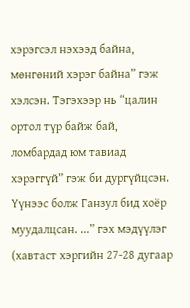хэрэгсэл нэхээд байна, мөнгөний хэрэг байна” гэж хэлсэн. Тэгэхээр нь “цалин ортол түр байж бай, ломбардад юм тавиад хэрэггүй” гэж би дургүйцсэн. Үүнээс болж Ганзул бид хоёр муудалцсан. ...” гэх мэдүүлэг (хавтаст хэргийн 27-28 дугаар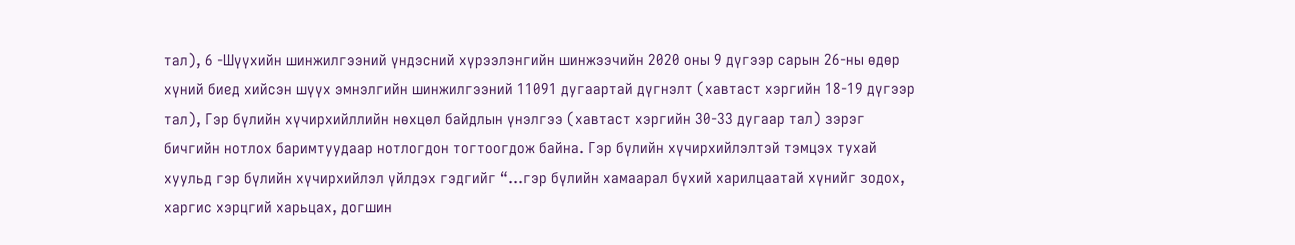тал), 6 -Шүүхийн шинжилгээний үндэсний хүрээлэнгийн шинжээчийн 2020 оны 9 дүгээр сарын 26-ны өдөр хүний биед хийсэн шүүх эмнэлгийн шинжилгээний 11091 дугаартай дүгнэлт (хавтаст хэргийн 18-19 дүгээр тал), Гэр бүлийн хүчирхийллийн нөхцөл байдлын үнэлгээ (хавтаст хэргийн 30-33 дугаар тал) зэрэг бичгийн нотлох баримтуудаар нотлогдон тогтоогдож байна. Гэр бүлийн хүчирхийлэлтэй тэмцэх тухай хуульд гэр бүлийн хүчирхийлэл үйлдэх гэдгийг “...гэр бүлийн хамаарал бүхий харилцаатай хүнийг зодох, харгис хэрцгий харьцах, догшин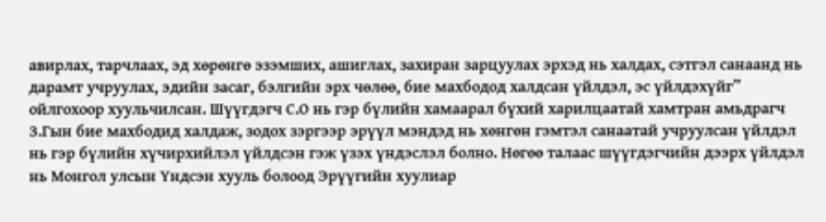авирлах, тарчлаах, эд хөрөнгө эзэмших, ашиглах, захиран зарцуулах эрхэд нь халдах, сэтгэл санаанд нь дарамт учруулах, эдийн засаг, бэлгийн эрх чөлөө, бие махбодод халдсан үйлдэл, эс үйлдэхүйг” ойлгохоор хуульчилсан. Шүүгдэгч С.О нь гэр бүлийн хамаарал бүхий харилцаатай хамтран амьдрагч З.Гын бие махбодид халдаж, зодох зэргээр эрүүл мэндэд нь хөнгөн гэмтэл санаатай учруулсан үйлдэл нь гэр бүлийн хүчирхийлэл үйлдсэн гэж үзэх үндэслэл болно. Нөгөө талаас шүүгдэгчийн дээрх үйлдэл нь Монгол улсын Үндсэн хууль болоод Эрүүгийн хуулиар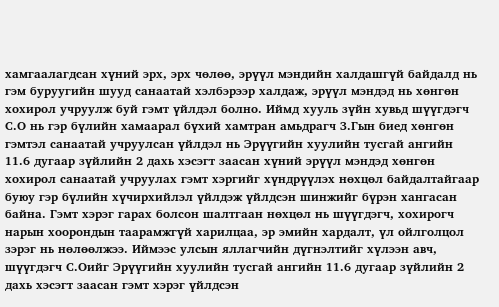хамгаалагдсан хүний эрх, эрх чөлөө, эрүүл мэндийн халдашгүй байдалд нь гэм буруугийн шууд санаатай хэлбэрээр халдаж, эрүүл мэндэд нь хөнгөн хохирол учруулж буй гэмт үйлдэл болно. Иймд хууль зүйн хувьд шүүгдэгч С.О нь гэр бүлийн хамаарал бүхий хамтран амьдрагч З.Гын биед хөнгөн гэмтэл санаатай учруулсан үйлдэл нь Эрүүгийн хуулийн тусгай ангийн 11.6 дугаар зүйлийн 2 дахь хэсэгт заасан хүний эрүүл мэндэд хөнгөн хохирол санаатай учруулах гэмт хэргийг хүндрүүлэх нөхцөл байдалтайгаар буюу гэр бүлийн хүчирхийлэл үйлдэж үйлдсэн шинжийг бүрэн хангасан байна. Гэмт хэрэг гарах болсон шалтгаан нөхцөл нь шүүгдэгч, хохирогч нарын хоорондын таарамжгүй харилцаа, эр эмийн хардалт, үл ойлголцол зэрэг нь нөлөөлжээ. Иймээс улсын яллагчийн дүгнэлтийг хүлээн авч, шүүгдэгч С.Оийг Эрүүгийн хуулийн тусгай ангийн 11.6 дугаар зүйлийн 2 дахь хэсэгт заасан гэмт хэрэг үйлдсэн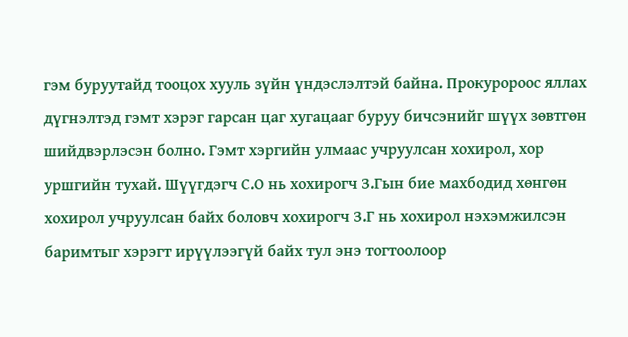гэм буруутайд тооцох хууль зүйн үндэслэлтэй байна. Прокуророос яллах дүгнэлтэд гэмт хэрэг гарсан цаг хугацааг буруу бичсэнийг шүүх зөвтгөн шийдвэрлэсэн болно. Гэмт хэргийн улмаас учруулсан хохирол, хор уршгийн тухай. Шүүгдэгч С.О нь хохирогч З.Гын бие махбодид хөнгөн хохирол учруулсан байх боловч хохирогч З.Г нь хохирол нэхэмжилсэн баримтыг хэрэгт ирүүлээгүй байх тул энэ тогтоолоор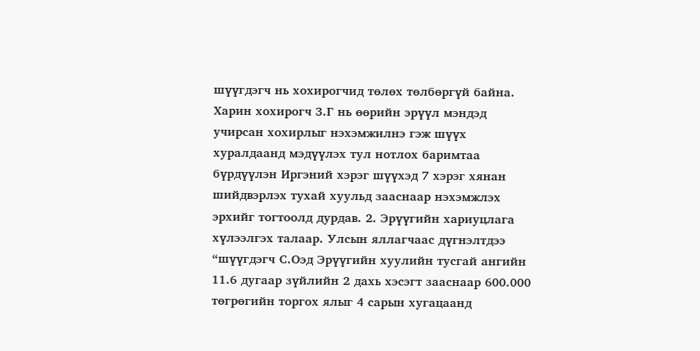шүүгдэгч нь хохирогчид төлөх төлбөргүй байна. Харин хохирогч З.Г нь өөрийн эрүүл мэндэд учирсан хохирлыг нэхэмжилнэ гэж шүүх хуралдаанд мэдүүлэх тул нотлох баримтаа бүрдүүлэн Иргэний хэрэг шүүхэд 7 хэрэг хянан шийдвэрлэх тухай хуульд зааснаар нэхэмжлэх эрхийг тогтоолд дурдав. 2. Эрүүгийн хариуцлага хүлээлгэх талаар. Улсын яллагчаас дүгнэлтдээ “шүүгдэгч С.Оэд Эрүүгийн хуулийн тусгай ангийн 11.6 дугаар зүйлийн 2 дахь хэсэгт зааснаар 600.000 төгрөгийн торгох ялыг 4 сарын хугацаанд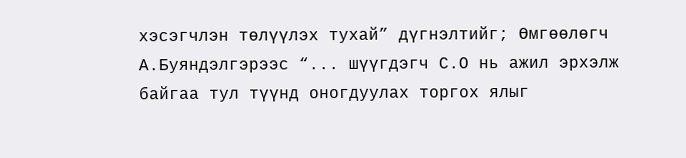хэсэгчлэн төлүүлэх тухай” дүгнэлтийг; Өмгөөлөгч А.Буяндэлгэрээс “... шүүгдэгч С.О нь ажил эрхэлж байгаа тул түүнд оногдуулах торгох ялыг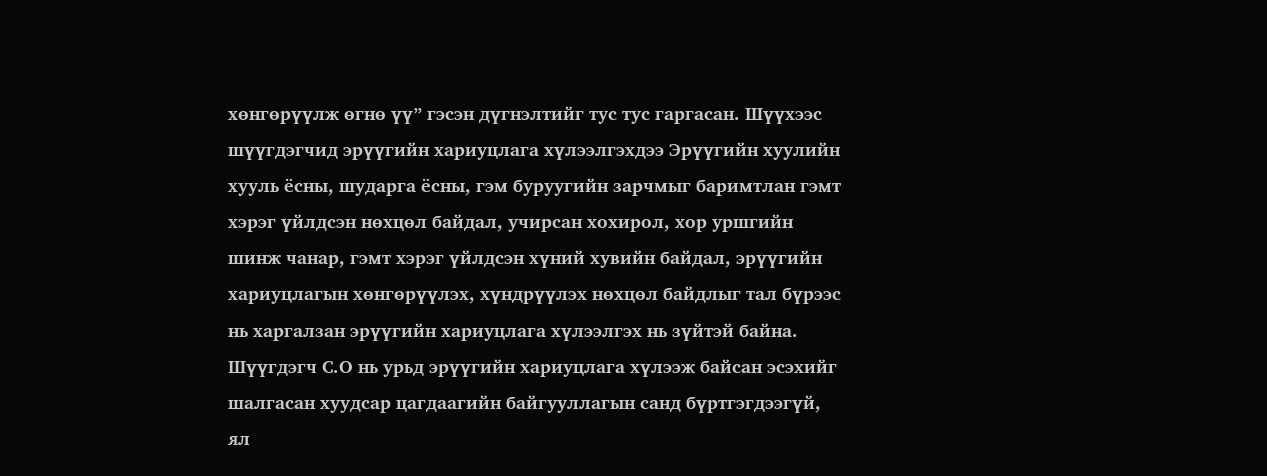хөнгөрүүлж өгнө үү” гэсэн дүгнэлтийг тус тус гаргасан. Шүүхээс шүүгдэгчид эрүүгийн хариуцлага хүлээлгэхдээ Эрүүгийн хуулийн хууль ёсны, шударга ёсны, гэм буруугийн зарчмыг баримтлан гэмт хэрэг үйлдсэн нөхцөл байдал, учирсан хохирол, хор уршгийн шинж чанар, гэмт хэрэг үйлдсэн хүний хувийн байдал, эрүүгийн хариуцлагын хөнгөрүүлэх, хүндрүүлэх нөхцөл байдлыг тал бүрээс нь харгалзан эрүүгийн хариуцлага хүлээлгэх нь зүйтэй байна. Шүүгдэгч С.О нь урьд эрүүгийн хариуцлага хүлээж байсан эсэхийг шалгасан хуудсар цагдаагийн байгууллагын санд бүртгэгдээгүй, ял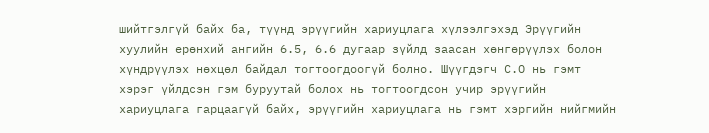шийтгэлгүй байх ба, түүнд эрүүгийн хариуцлага хүлээлгэхэд Эрүүгийн хуулийн ерөнхий ангийн 6.5, 6.6 дугаар зүйлд заасан хөнгөрүүлэх болон хүндрүүлэх нөхцөл байдал тогтоогдоогүй болно. Шүүгдэгч С.О нь гэмт хэрэг үйлдсэн гэм буруутай болох нь тогтоогдсон учир эрүүгийн хариуцлага гарцаагүй байх, эрүүгийн хариуцлага нь гэмт хэргийн нийгмийн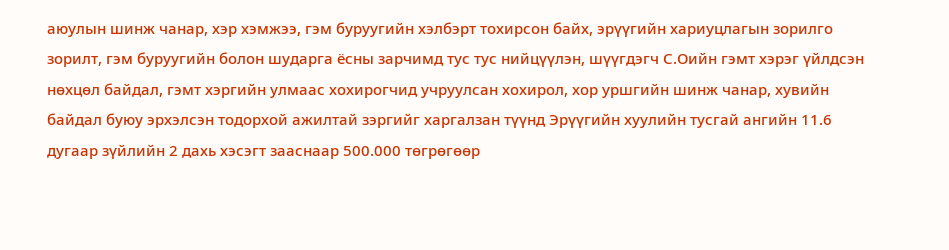аюулын шинж чанар, хэр хэмжээ, гэм буруугийн хэлбэрт тохирсон байх, эрүүгийн хариуцлагын зорилго зорилт, гэм буруугийн болон шударга ёсны зарчимд тус тус нийцүүлэн, шүүгдэгч С.Оийн гэмт хэрэг үйлдсэн нөхцөл байдал, гэмт хэргийн улмаас хохирогчид учруулсан хохирол, хор уршгийн шинж чанар, хувийн байдал буюу эрхэлсэн тодорхой ажилтай зэргийг харгалзан түүнд Эрүүгийн хуулийн тусгай ангийн 11.6 дугаар зүйлийн 2 дахь хэсэгт зааснаар 500.000 төгрөгөөр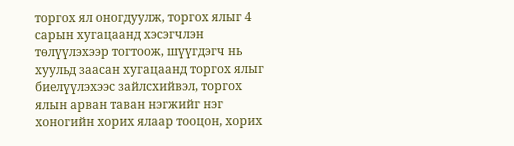торгох ял оногдуулж, торгох ялыг 4 сарын хугацаанд хэсэгчлэн төлүүлэхээр тогтоож, шүүгдэгч нь хуульд заасан хугацаанд торгох ялыг биелүүлэхээс зайлсхийвэл, торгох ялын арван таван нэгжийг нэг хоногийн хорих ялаар тооцон, хорих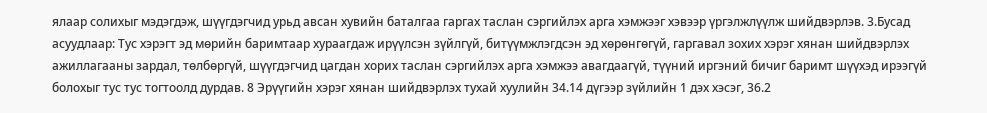ялаар солихыг мэдэгдэж, шүүгдэгчид урьд авсан хувийн баталгаа гаргах таслан сэргийлэх арга хэмжээг хэвээр үргэлжлүүлж шийдвэрлэв. 3.Бусад асуудлаар: Тус хэрэгт эд мөрийн баримтаар хураагдаж ирүүлсэн зүйлгүй, битүүмжлэгдсэн эд хөрөнгөгүй, гаргавал зохих хэрэг хянан шийдвэрлэх ажиллагааны зардал, төлбөргүй, шүүгдэгчид цагдан хорих таслан сэргийлэх арга хэмжээ авагдаагүй, түүний иргэний бичиг баримт шүүхэд ирээгүй болохыг тус тус тогтоолд дурдав. 8 Эрүүгийн хэрэг хянан шийдвэрлэх тухай хуулийн 34.14 дүгээр зүйлийн 1 дэх хэсэг, 36.2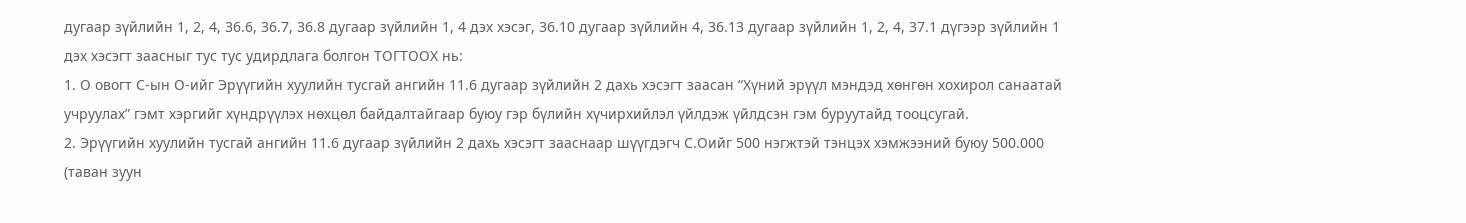дугаар зүйлийн 1, 2, 4, 36.6, 36.7, 36.8 дугаар зүйлийн 1, 4 дэх хэсэг, 36.10 дугаар зүйлийн 4, 36.13 дугаар зүйлийн 1, 2, 4, 37.1 дүгээр зүйлийн 1 дэх хэсэгт заасныг тус тус удирдлага болгон ТОГТООХ нь:
1. О овогт С-ын О-ийг Эрүүгийн хуулийн тусгай ангийн 11.6 дугаар зүйлийн 2 дахь хэсэгт заасан “Хүний эрүүл мэндэд хөнгөн хохирол санаатай учруулах” гэмт хэргийг хүндрүүлэх нөхцөл байдалтайгаар буюу гэр бүлийн хүчирхийлэл үйлдэж үйлдсэн гэм буруутайд тооцсугай.
2. Эрүүгийн хуулийн тусгай ангийн 11.6 дугаар зүйлийн 2 дахь хэсэгт зааснаар шүүгдэгч С.Оийг 500 нэгжтэй тэнцэх хэмжээний буюу 500.000 (таван зуун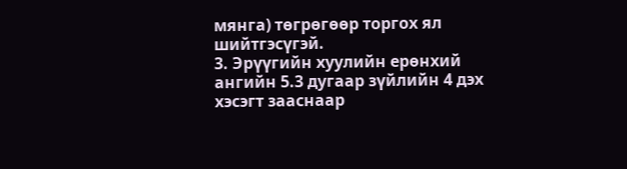мянга) төгрөгөөр торгох ял шийтгэсүгэй.
3. Эрүүгийн хуулийн ерөнхий ангийн 5.3 дугаар зүйлийн 4 дэх хэсэгт зааснаар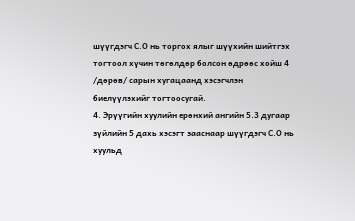шүүгдэгч С.О нь торгох ялыг шүүхийн шийтгэх тогтоол хүчин төгөлдөр болсон өдрөөс хойш 4 /дөрөв/ сарын хугацаанд хэсэгчлэн биелүүлэхийг тогтоосугай.
4. Эрүүгийн хуулийн ерөнхий ангийн 5.3 дугаар зүйлийн 5 дахь хэсэгт зааснаар шүүгдэгч С.О нь хуульд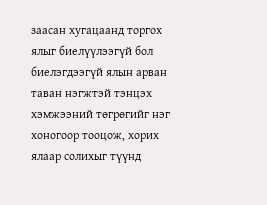заасан хугацаанд торгох ялыг биелүүлээгүй бол биелэгдээгүй ялын арван таван нэгжтэй тэнцэх хэмжээний төгрөгийг нэг хоногоор тооцож, хорих ялаар солихыг түүнд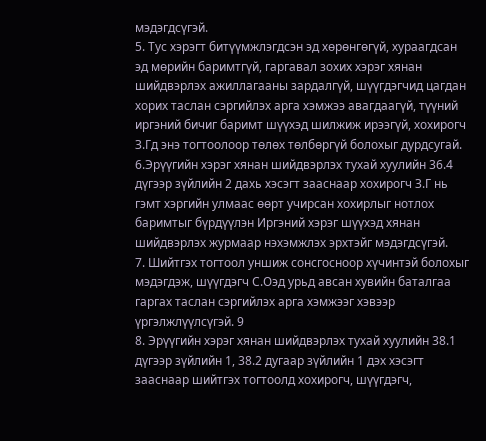мэдэгдсүгэй.
5. Тус хэрэгт битүүмжлэгдсэн эд хөрөнгөгүй, хураагдсан эд мөрийн баримтгүй, гаргавал зохих хэрэг хянан шийдвэрлэх ажиллагааны зардалгүй, шүүгдэгчид цагдан хорих таслан сэргийлэх арга хэмжээ авагдаагүй, түүний иргэний бичиг баримт шүүхэд шилжиж ирээгүй, хохирогч З.Гд энэ тогтоолоор төлөх төлбөргүй болохыг дурдсугай.
6.Эрүүгийн хэрэг хянан шийдвэрлэх тухай хуулийн 36.4 дүгээр зүйлийн 2 дахь хэсэгт зааснаар хохирогч З.Г нь гэмт хэргийн улмаас өөрт учирсан хохирлыг нотлох баримтыг бүрдүүлэн Иргэний хэрэг шүүхэд хянан шийдвэрлэх журмаар нэхэмжлэх эрхтэйг мэдэгдсүгэй.
7. Шийтгэх тогтоол уншиж сонсгосноор хүчинтэй болохыг мэдэгдэж, шүүгдэгч С.Оэд урьд авсан хувийн баталгаа гаргах таслан сэргийлэх арга хэмжээг хэвээр үргэлжлүүлсүгэй. 9
8. Эрүүгийн хэрэг хянан шийдвэрлэх тухай хуулийн 38.1 дүгээр зүйлийн 1, 38.2 дугаар зүйлийн 1 дэх хэсэгт зааснаар шийтгэх тогтоолд хохирогч, шүүгдэгч,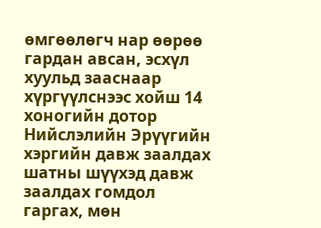өмгөөлөгч нар өөрөө гардан авсан, эсхүл хуульд зааснаар хүргүүлснээс хойш 14 хоногийн дотор Нийслэлийн Эрүүгийн хэргийн давж заалдах шатны шүүхэд давж заалдах гомдол гаргах, мөн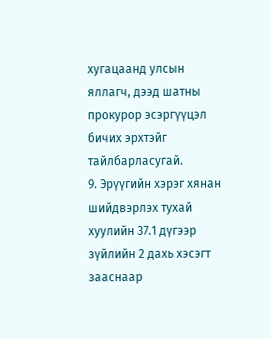хугацаанд улсын яллагч, дээд шатны прокурор эсэргүүцэл бичих эрхтэйг тайлбарласугай.
9. Эрүүгийн хэрэг хянан шийдвэрлэх тухай хуулийн 37.1 дүгээр зүйлийн 2 дахь хэсэгт зааснаар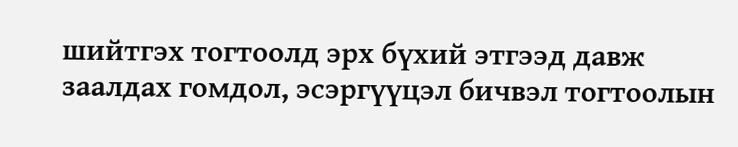шийтгэх тогтоолд эрх бүхий этгээд давж заалдах гомдол, эсэргүүцэл бичвэл тогтоолын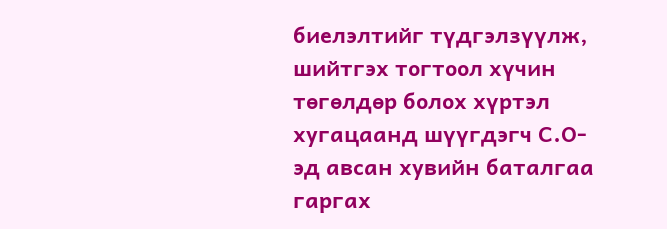биелэлтийг түдгэлзүүлж, шийтгэх тогтоол хүчин төгөлдөр болох хүртэл хугацаанд шүүгдэгч С.О-эд авсан хувийн баталгаа гаргах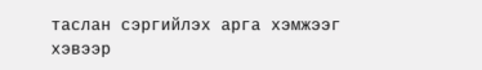таслан сэргийлэх арга хэмжээг хэвээр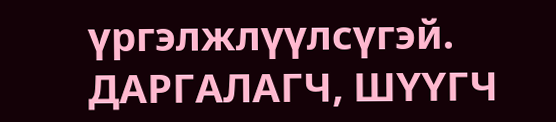үргэлжлүүлсүгэй.
ДАРГАЛАГЧ, ШҮҮГЧ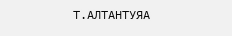Т.АЛТАНТУЯА